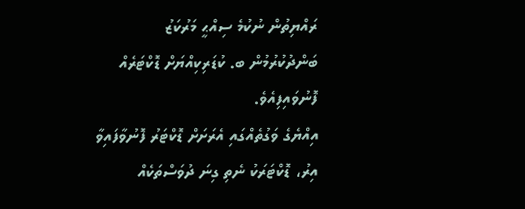ރައްޔިތުން ނުކުމެ ސިއްޙީ މަރުކަޒު ބަންދުކުރުމުން ބ. ކުޑަރިކިއްޔަށް ޑޮކްޓަރެއް ފޮނުވައިފިއެވެ.
އިއްޔެގެ ވަގުތެއްގައި އެރަށަށް ޑޮކްޓަރު ފޮނުވާފައިވާ އިރު، ޑޮކްޓަރަކު ނެތި ގިނަ ދުވަސްތަކެއް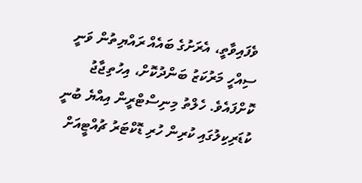ވެފައިވާތީ، އެރަށުގެ ބައެއް ރައްޔިތުން ވަނީ ސިއްހީ މަރުކަޒު ބަންދުކޮށް، އިހުތިޖާޖު ކޮށްފައެވެ. ހެލްތު މިނިސްޓްރީން އިއްޔެ ބުނީ ކުޑަރިކިލުގައި ކުރިން ހުރި ޑޮކްޓަރު ޗުއްޓީއަށް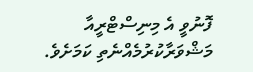ފޮނުވީ އެ މިނިސްޓްރީއާ މަޝްވަރާކުރުމެއްނެތި ކަމަށެވެ.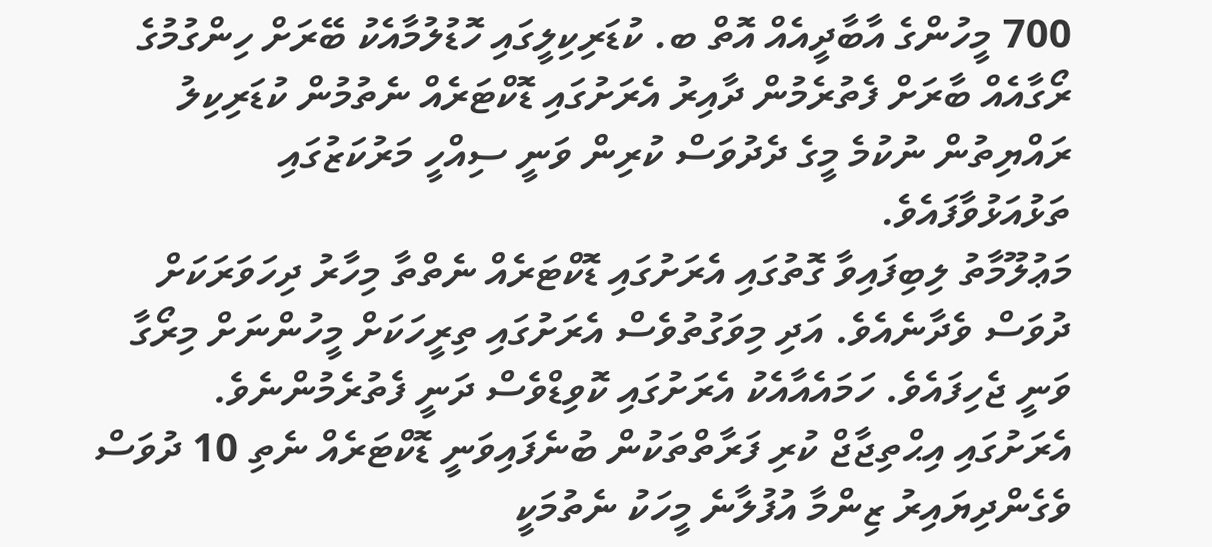700 މީހުންގެ އާބާދީއެއް އޮތް ބ. ކުޑަރިކިލީގައި ހޮޑުލުމާއެކު ބޭރަށް ހިންގުމުގެ ރޯގާއެއް ބާރަށް ފެތުރެމުން ދާއިރު އެރަށުގައި ޑޮކްޓަރެއް ނެތުމުން ކުޑަރިކިލު ރައްޔިތުން ނުކުމެ މީގެ ދެދުވަސް ކުރިން ވަނީ ސިއްހީ މަރުކަޒުގައި ތަޅުއަޅުވާފައެވެ.
މަޢުލޫމާތު ލިބިފައިވާ ގޮތުގައި އެރަށުގައި ޑޮކްޓަރެއް ނެތްތާ މިހާރު ދިހަވަރަކަށް ދުވަސް ވެދާނެއެވެ. އަދި މިވަގުތުވެސް އެރަށުގައި ތިރީހަކަށް މީހުންނަށް މިރޯގާ ވަނީ ޖެހިފައެވެ. ހަމައެއާއެކު އެރަށުގައި ކޮވިޑްވެސް ދަނީ ފެތުރެމުންނެވެ.
އެރަށުގައި އިޙްތިޖާޖް ކުރި ފަރާތްތަކުން ބުނެފައިވަނީ ޑޮކްޓަރެއް ނެތި 10 ދުވަސް ވެގެންދިޔައިރު ޒިންމާ އުފުލާނެ މީހަކު ނެތުމަކީ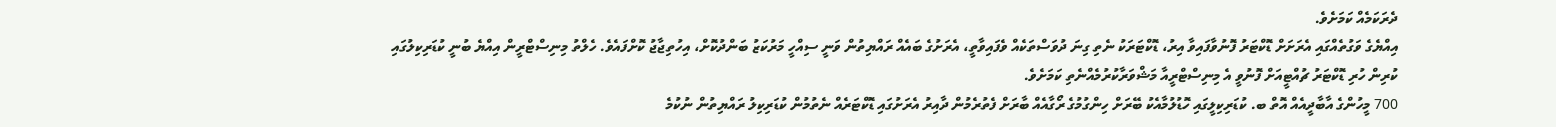ދެރަކަމެއް ކަމަށެވެ.
އިއްޔެގެ ވަގުތެއްގައި އެރަށަށް ޑޮކްޓަރު ފޮނުވާފައިވާ އިރު، ޑޮކްޓަރަކު ނެތި ގިނަ ދުވަސްތަކެއް ވެފައިވާތީ، އެރަށުގެ ބައެއް ރައްޔިތުން ވަނީ ސިއްހީ މަރުކަޒު ބަންދުކޮށް، އިހުތިޖާޖު ކޮށްފައެވެ. ހެލްތު މިނިސްޓްރީން އިއްޔެ ބުނީ ކުޑަރިކިލުގައި ކުރިން ހުރި ޑޮކްޓަރު ޗުއްޓީއަށް ފޮނުވީ އެ މިނިސްޓްރީއާ މަޝްވަރާކުރުމެއްނެތި ކަމަށެވެ.
700 މީހުންގެ އާބާދީއެއް އޮތް ބ. ކުޑަރިކިލީގައި ހޮޑުލުމާއެކު ބޭރަށް ހިންގުމުގެ ރޯގާއެއް ބާރަށް ފެތުރެމުން ދާއިރު އެރަށުގައި ޑޮކްޓަރެއް ނެތުމުން ކުޑަރިކިލު ރައްޔިތުން ނުކުމެ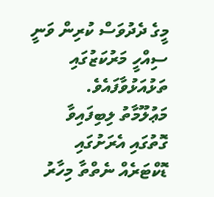މީގެ ދެދުވަސް ކުރިން ވަނީ ސިއްހީ މަރުކަޒުގައި ތަޅުއަޅުވާފައެވެ.
މަޢުލޫމާތު ލިބިފައިވާ ގޮތުގައި އެރަށުގައި ޑޮކްޓަރެއް ނެތްތާ މިހާރު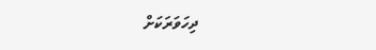ދިހަވަރަކަށް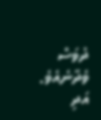ދުވަސް ވެދާނެއެވެ. އަދި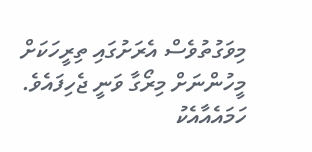މިވަގުތުވެސް އެރަށުގައި ތިރީހަކަށް މީހުންނަށް މިރޯގާ ވަނީ ޖެހިފައެވެ. ހަމައެއާއެކު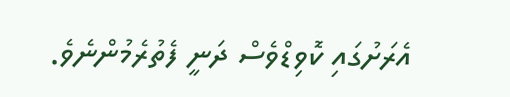އެރަށުގައި ކޮވިޑްވެސް ދަނީ ފެތުރެމުންނެވެ.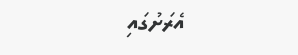އެރަށުގައި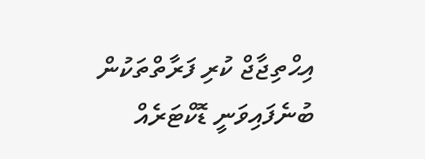އިޙްތިޖާޖް ކުރި ފަރާތްތަކުން ބުނެފައިވަނީ ޑޮކްޓަރެއް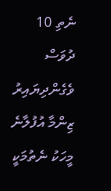ނެތި 10 ދުވަސް ވެގެންދިޔައިރު ޒިންމާ އުފުލާނެ މީހަކު ނެތުމަކީ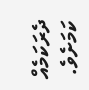ދެރަކަމެއް ކަމަށެވެ.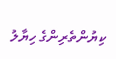ކިޔުންތެރިންގެ ހިޔާލު